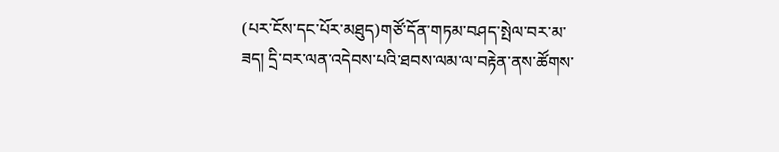(པར་ངོས་དང་པོར་མཐུད)གཙོ་དོན་གཏམ་བཤད་སྤེལ་བར་མ་ཟད། དྲི་བར་ལན་འདེབས་པའི་ཐབས་ལམ་ལ་བརྟེན་ནས་ཚོགས་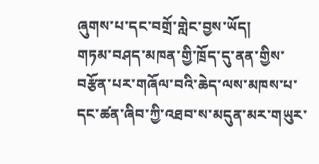ཞུགས་པ་དང་བགྲོ་གླེང་བྱས་ཡོད།
གཏམ་བཤད་མཁན་གྱི་ཁྲོད་དུ་ནན་གྱིས་བརྩོན་པར་གཞོལ་བའི་ཆེད་ལས་མཁས་པ་དང་ཚན་ཞིབ་ཀྱི་འཐབ་ས་མདུན་མར་གཡུར་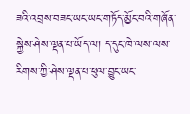ཟའི་འབྲས་བཟང་ཡང་ཡང་གཏོད་མྱོང་བའི་གཞོན་སྐྱེས་ཤེས་ལྡན་པ་ཡོད་ལ། ད་དུང་ཁེ་ལས་ལས་རིགས་ཀྱི་ཤེས་ལྡན་པ་ཕུལ་བྱུང་ཡང་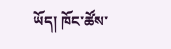ཡོད། ཁོང་ཚོས་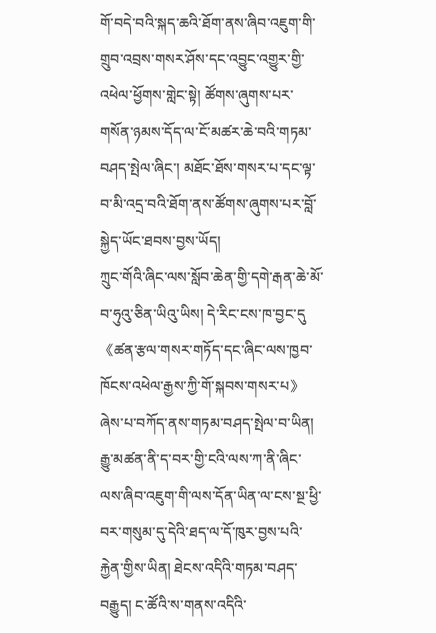གོ་བདེ་བའི་སྐད་ཆའི་ཐོག་ནས་ཞིབ་འཇུག་གི་གྲུབ་འབྲས་གསར་ཤོས་དང་འབྱུང་འགྱུར་གྱི་འཕེལ་ཕྱོགས་གླེང་སྟེ། ཚོགས་ཞུགས་པར་གསོན་ཉམས་དོད་ལ་ངོ་མཚར་ཆེ་བའི་གཏམ་བཤད་སྤེལ་ཞིང་། མཐོང་ཐོས་གསར་པ་དང་ལྟ་བ་མི་འདྲ་བའི་ཐོག་ནས་ཚོགས་ཞུགས་པར་བློ་སྐྱེད་ཡོང་ཐབས་བྱས་ཡོད།
ཀྲུང་གོའི་ཞིང་ལས་སློབ་ཆེན་གྱི་དགེ་རྒན་ཆེ་མོ་བ་ཧུའུ་ཅིན་ཡིའུ་ཡིས། དེ་རིང་ངས་ཁ་བྱང་དུ《ཚན་རྩལ་གསར་གཏོད་དང་ཞིང་ལས་ཁྱབ་ཁོངས་འཕེལ་རྒྱས་ཀྱི་གོ་སྐབས་གསར་པ》ཞེས་པ་བཀོད་ནས་གཏམ་བཤད་སྤེལ་བ་ཡིན། རྒྱུ་མཚན་ནི་ད་བར་གྱི་ངའི་ལས་ཀ་ནི་ཞིང་ལས་ཞིབ་འཇུག་གི་ལས་དོན་ཡིན་ལ་ངས་སྔ་ཕྱི་བར་གསུམ་དུ་དེའི་ཐད་ལ་དོ་ཁུར་བྱས་པའི་རྐྱེན་གྱིས་ཡིན། ཐེངས་འདིའི་གཏམ་བཤད་བརྒྱུད། ང་ཚོའི་ས་གནས་འདིའི་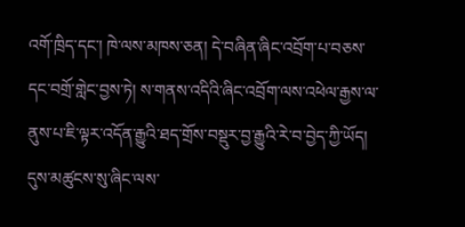འགོ་ཁྲིད་དང་། ཁེ་ལས་མཁས་ཅན། དེ་བཞིན་ཞིང་འབྲོག་པ་བཅས་དང་བགྲོ་གླེང་བྱས་ཏེ། ས་གནས་འདིའི་ཞིང་འབྲོག་ལས་འཕེལ་རྒྱས་ལ་ནུས་པ་ཇི་ལྟར་འདོན་རྒྱུའི་ཐད་གྲོས་བསྡུར་བྱ་རྒྱུའི་རེ་བ་བྱེད་ཀྱི་ཡོད། དུས་མཚུངས་སུ་ཞིང་ལས་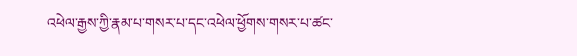འཕེལ་རྒྱས་ཀྱི་རྣམ་པ་གསར་པ་དང་འཕེལ་ཕྱོགས་གསར་པ་ཚང་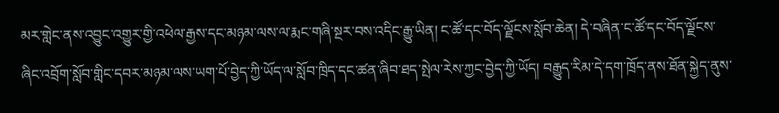མར་གླེང་ནས་འབྱུང་འགྱུར་གྱི་འཕེལ་རྒྱས་དང་མཉམ་ལས་ལ་རྨང་གཞི་སྔར་བས་འདིང་རྒྱུ་ཡིན། ང་ཚོ་དང་བོད་ལྗོངས་སློབ་ཆེན། དེ་བཞིན་ང་ཚོ་དང་བོད་ལྗོངས་ཞིང་འབྲོག་སློབ་གླིང་དབར་མཉམ་ལས་ཡག་པོ་བྱེད་ཀྱི་ཡོད་ལ་སློབ་ཁྲིད་དང་ཚན་ཞིབ་ཐད་སྤེལ་རེས་ཀྱང་བྱེད་ཀྱི་ཡོད། བརྒྱུད་རིམ་དེ་དག་ཁྲོད་ནས་ཐོན་སྐྱེད་ནུས་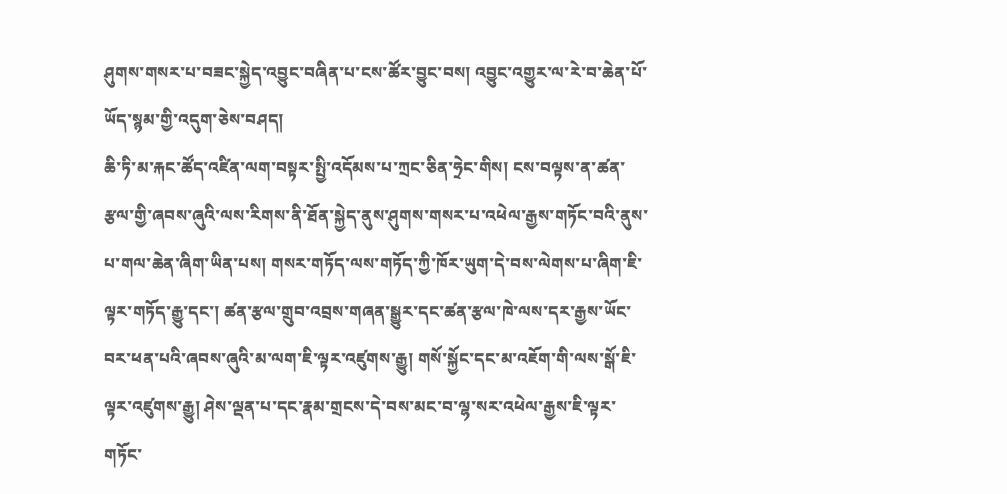ཤུགས་གསར་པ་བཟང་སྐྱེད་འབྱུང་བཞིན་པ་ངས་ཚོར་བྱུང་བས། འབྱུང་འགྱུར་ལ་རེ་བ་ཆེན་པོ་ཡོད་སྙམ་གྱི་འདུག་ཅེས་བཤད།
ཆི་ཏི་མ་རྐང་ཚོད་འཛིན་ལག་བསྟར་སྤྱི་འདོམས་པ་ཀྲང་ཅིན་ཧྲེང་གིས། ངས་བལྟས་ན་ཚན་རྩལ་གྱི་ཞབས་ཞུའི་ལས་རིགས་ནི་ཐོན་སྐྱེད་ནུས་ཤུགས་གསར་པ་འཕེལ་རྒྱས་གཏོང་བའི་ནུས་པ་གལ་ཆེན་ཞིག་ཡིན་པས། གསར་གཏོད་ལས་གཏོད་ཀྱི་ཁོར་ཡུག་དེ་བས་ལེགས་པ་ཞིག་ཇི་ལྟར་གཏོད་རྒྱུ་དང་། ཚན་རྩལ་གྲུབ་འབྲས་གཞན་སྒྱུར་དང་ཚན་རྩལ་ཁེ་ལས་དར་རྒྱས་ཡོང་བར་ཕན་པའི་ཞབས་ཞུའི་མ་ལག་ཇི་ལྟར་འཛུགས་རྒྱུ། གསོ་སྐྱོང་དང་མ་འཇོག་གི་ལས་སྒོ་ཇི་ལྟར་འཛུགས་རྒྱུ། ཤེས་ལྡན་པ་དང་རྣམ་གྲངས་དེ་བས་མང་བ་ལྷ་སར་འཕེལ་རྒྱས་ཇི་ལྟར་གཏོང་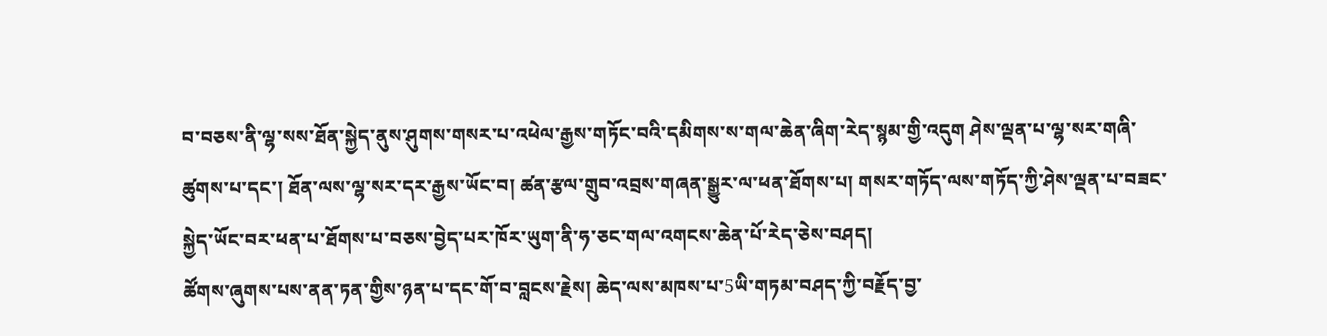བ་བཅས་ནི་ལྷ་སས་ཐོན་སྐྱེད་ནུས་ཤུགས་གསར་པ་འཕེལ་རྒྱས་གཏོང་བའི་དམིགས་ས་གལ་ཆེན་ཞིག་རེད་སྙམ་གྱི་འདུག ཤེས་ལྡན་པ་ལྷ་སར་གཞི་ཚུགས་པ་དང་། ཐོན་ལས་ལྷ་སར་དར་རྒྱས་ཡོང་བ། ཚན་རྩལ་གྲུབ་འབྲས་གཞན་སྒྱུར་ལ་ཕན་ཐོགས་པ། གསར་གཏོད་ལས་གཏོད་ཀྱི་ཤེས་ལྡན་པ་བཟང་སྐྱེད་ཡོང་བར་ཕན་པ་ཐོགས་པ་བཅས་བྱེད་པར་ཁོར་ཡུག་ནི་ཧ་ཅང་གལ་འགངས་ཆེན་པོ་རེད་ཅེས་བཤད།
ཚོགས་ཞུགས་པས་ནན་ཏན་གྱིས་ཉན་པ་དང་གོ་བ་བླངས་རྗེས། ཆེད་ལས་མཁས་པ་5ཡི་གཏམ་བཤད་ཀྱི་བརྗོད་བྱ་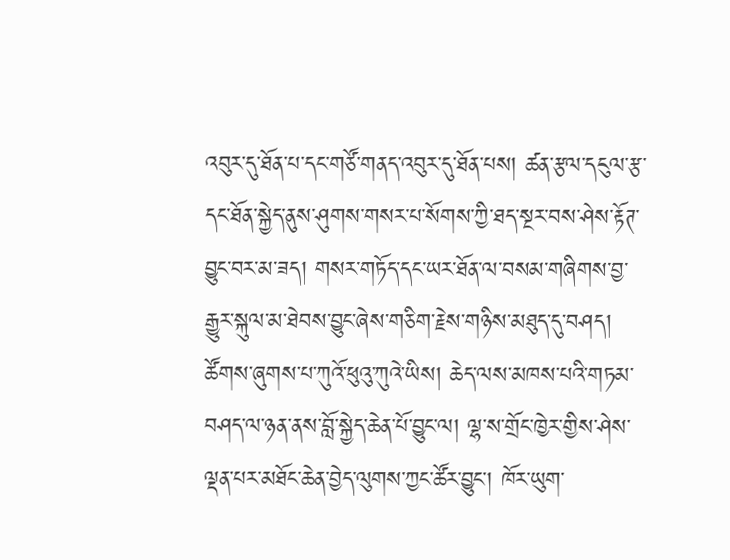འབུར་དུ་ཐོན་པ་དང་གཙོ་གནད་འབུར་དུ་ཐོན་པས། ཚན་རྩལ་དངུལ་རྩ་དང་ཐོན་སྐྱེད་ནུས་ཤུགས་གསར་པ་སོགས་ཀྱི་ཐད་སྔར་བས་ཤེས་རྟོཊ་བྱུང་བར་མ་ཟད། གསར་གཏོད་དང་ཡར་ཐོན་ལ་བསམ་གཞིགས་བྱ་རྒྱུར་སྐུལ་མ་ཐེབས་བྱུང་ཞེས་གཅིག་རྗེས་གཉིས་མཐུད་དུ་བཤད།
ཚོགས་ཞུགས་པ་ཀུའོ་ཕུའུ་ཀུའེ་ཡིས། ཆེད་ལས་མཁས་པའི་གཏམ་བཤད་ལ་ཉན་ནས་བློ་སྐྱེད་ཆེན་པོ་བྱུང་ལ། ལྷ་ས་གྲོང་ཁྱེར་གྱིས་ཤེས་ལྡན་པར་མཐོང་ཆེན་བྱེད་ལུགས་ཀྱང་ཚོར་བྱུང་། ཁོར་ཡུག་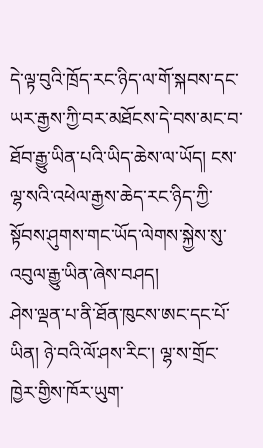དེ་ལྟ་བུའི་ཁྲོད་རང་ཉིད་ལ་གོ་སྐབས་དང་ཡར་རྒྱས་ཀྱི་བར་མཐོངས་དེ་བས་མང་བ་ཐོབ་རྒྱུ་ཡིན་པའི་ཡིད་ཆེས་ལ་ཡོད། ངས་ལྷ་སའི་འཕེལ་རྒྱས་ཆེད་རང་ཉིད་ཀྱི་སྟོབས་ཤུགས་གང་ཡོད་ལེགས་སྐྱེས་སུ་འབུལ་རྒྱུ་ཡིན་ཞེས་བཤད།
ཤེས་ལྡན་པ་ནི་ཐོན་ཁུངས་ཨང་དང་པོ་ཡིན། ཉེ་བའི་ལོ་ཤས་རིང་། ལྷ་ས་གྲོང་ཁྱེར་གྱིས་ཁོར་ཡུག་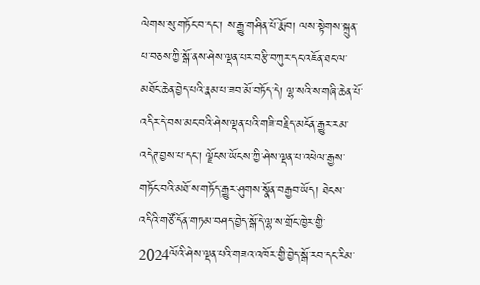ལེགས་སུ་གཏོང་བ་དང་། ས་རྒྱུ་གཤིན་པོ་རྨོ་བ། ལས་སྟེགས་སྐྲུན་པ་བཅས་ཀྱི་སྒོ་ནས་ཤེས་ལྡན་པར་བརྩི་བཀུར་དང་འཇོན་ཐང་ལ་མཐོང་ཆེན་བྱེད་པའི་རྣམ་པ་ཟབ་མོ་བཏོད་དེ། ལྷ་སའི་ས་གཞི་ཆེན་པོ་འདིར་དེ་བས་མང་བའི་ཤེས་ལྡན་པའི་གཟི་བརྗིད་མངོན་རྒྱུར་རམ་འདེཊ་བྱས་པ་དང་། ལྗོངས་ཡོངས་ཀྱི་ཤེས་ལྡན་པ་འཕེལ་རྒྱས་གཏོང་བའི་མཐོ་ས་གཏོད་རྒྱུར་ཤུགས་སྣོན་བརྒྱབ་ཡོད། ཐེངས་འདིའི་གཙོ་དོན་གཏམ་བཤད་བྱེད་སྒོ་དེ་ལྷ་ས་གྲོང་ཁྱེར་གྱི་2024ལོའི་ཤེས་ལྡན་པའི་གཟའ་འཁོར་གྱི་བྱེད་སྒོ་རབ་དང་རིམ་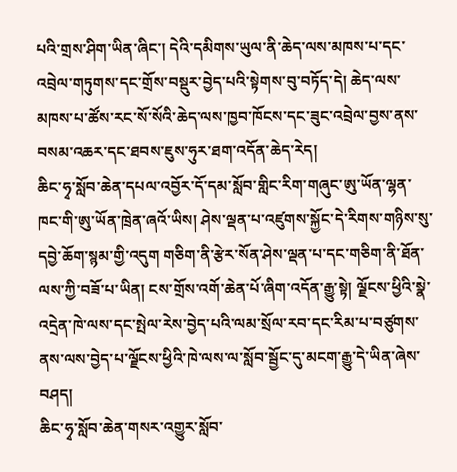པའི་གྲས་ཤིག་ཡིན་ཞིང་། དེའི་དམིགས་ཡུལ་ནི་ཆེད་ལས་མཁས་པ་དང་འབྲེལ་གཏུགས་དང་གྲོས་བསྡུར་བྱེད་པའི་སྟེགས་བུ་བཏོད་དེ། ཆེད་ལས་མཁས་པ་ཚོས་རང་སོ་སོའི་ཆེད་ལས་ཁྱབ་ཁོངས་དང་ཟུང་འབྲེལ་བྱས་ནས་བསམ་འཆར་དང་ཐབས་ཇུས་ཧུར་ཐག་འདོན་ཆེད་རེད།
ཆིང་ཧྭ་སློབ་ཆེན་དཔལ་འབྱོར་དོ་དམ་སློབ་གླིང་རིག་གཞུང་ཨུ་ཡོན་ལྷན་ཁང་གི་ཨུ་ཡོན་ཁྲེན་ཞའོ་ཡིས། ཤེས་ལྡན་པ་འཛུགས་སྐྱོང་དེ་རིགས་གཉིས་སུ་དབྱེ་ཆོག་སྙམ་གྱི་འདུག གཅིག་ནི་རྩེར་སོན་ཤེས་ལྡན་པ་དང་གཅིག་ནི་ཐོན་ལས་ཀྱི་བཟོ་པ་ཡིན། ངས་གྲོས་འགོ་ཆེན་པོ་ཞིག་འདོན་རྒྱུ་སྟེ། ལྗོངས་ཕྱིའི་སྣེ་འདྲེན་ཁེ་ལས་དང་སྤེལ་རེས་བྱེད་པའི་ལམ་སྲོལ་རབ་དང་རིམ་པ་བཙུགས་ནས་ལས་བྱེད་པ་ལྗོངས་ཕྱིའི་ཁེ་ལས་ལ་སློབ་སྦྱོང་དུ་མངག་རྒྱུ་དེ་ཡིན་ཞེས་བཤད།
ཆིང་ཧྭ་སློབ་ཆེན་གསར་འགྱུར་སློབ་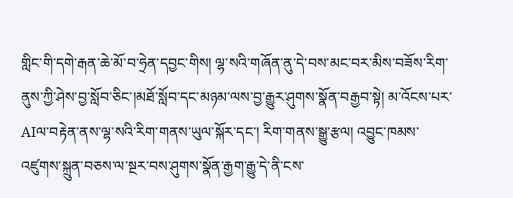གླིང་གི་དགེ་རྒན་ཆེ་མོ་བ་ཧྲེན་དབྱང་གིས། ལྷ་སའི་གཞོན་ནུ་དེ་བས་མང་བར་མིས་བཟོས་རིག་ནུས་ཀྱི་ཤེས་བྱ་སློབ་ཅིང་།མཐོ་སློབ་དང་མཉམ་ལས་བྱ་རྒྱུར་ཤུགས་སྣོན་བརྒྱབ་སྟེ། མ་འོངས་པར་AIལ་བརྟེན་ནས་ལྷ་སའི་རིག་གནས་ཡུལ་སྐོར་དང་། རིག་གནས་སྒྱུ་རྩལ། འབྱུང་ཁམས་འཛུགས་སྐྲུན་བཅས་ལ་སྔར་བས་ཤུགས་སྣོན་རྒྱག་རྒྱུ་དེ་ནི་ངས་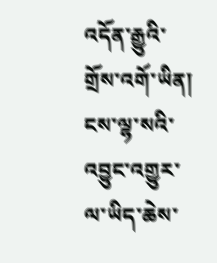འདོན་རྒྱུའི་གྲོས་འགོ་ཡིན། ངས་ལྷ་སའི་འབྱུང་འགྱུར་ལ་ཡིད་ཆེས་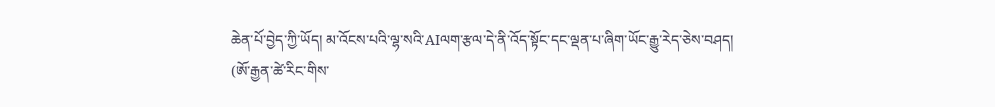ཆེན་པོ་བྱེད་ཀྱི་ཡོད། མ་འོངས་པའི་ལྷ་སའི་AIལག་རྩལ་དེ་ནི་འོད་སྟོང་དང་ལྡན་པ་ཞིག་ཡོང་རྒྱུ་རེད་ཅེས་བཤད།
(ཨོ་རྒྱན་ཚེ་རིང་གིས་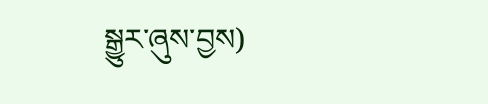སྒྱུར་ཞུས་བྱས)